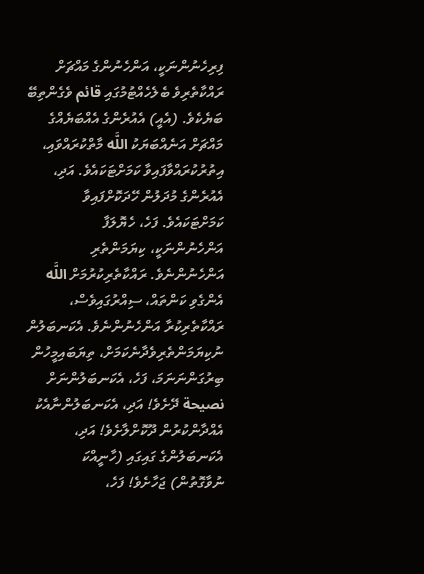ފިރިހެނުންނަކީ، އަންހެނުންގެ މައްޗަށް ރައްކާތެރިވެ ބެލެހެއްޓުމުގައި قائم ވެގެންތިބޭ ބަޔެކެވެ. (އެއީ) އެއުރެންގެ އެއްބަޔެއްގެ މައްޗަށް އަނެއްބަޔަކު اللَّه މާތްކުރައްވައި، އިތުރުކުރައްވާފައިވާ ކަމަށްޓަކައެވެ. އަދި، އެއުރެންގެ މުދަލުން ހޭދަކޮށްފައިވާ ކަމަށްޓަކައެވެ. ފަހެ، ހެޔޮލަފާ އަންހެނުންނަކީ، ކިޔަމަންތެރި އަންހެނުންނެވެ. ރައްކާތެރިކުރުމަށް اللَّه އެންގެވި ކަންތައް، ސިއްރުގައިވެސް، ރައްކާތެރިކުރާ އަންހެނުންނެވެ. އެކަނބަލުން ނުކިޔަމަންތެރިވެދާނެކަމަށް، ތިޔަބައިމީހުން ބިރުގަންނަނަމަ، ފަހެ، އެކަނބަލުންނަށް نصيحة ދޭށެވެ! އަދި، އެކަނބަލުންނާއެކު އެއްދާންކުރުން ދޫކޮށްލާށެވެ! އަދި، އެކަނބަލުންގެ ގައިގައި (ހާނީއްކަ ނުވާގޮތުން) ޖަހާށެވެ! ފަހެ،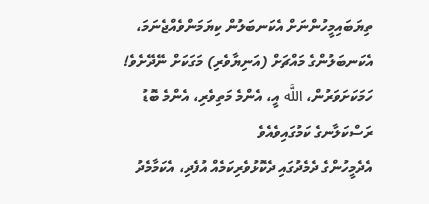ތިޔަބައިމީހުންނަށް އެކަނބަލުން ކިޔަމަންވެއްޖެނަމަ، އެކަނބަލުންގެ މައްޗަށް (އަނިޔާވެރި) މަގަކަށް ނޭދޭށެވެ! ހަމަކަށަވަރުން، اللَّه އީ، އެންމެ މަތިވެރި، އެންމެ ބޮޑު ރަސްކަލާނގެ ކަމުގައިވެއެވެ
އެދެމީހުންގެ ދެމެދުގައި ދެކޮޅުވެރިކަމެއް އުފެދި، އެކަމާމެދު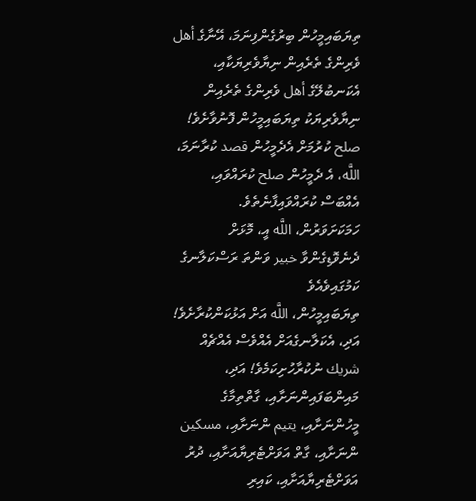ތިޔަބައިމީހުން ބިރުގެންފިނަމަ، އޭނާގެ أهل ވެރިންގެ ތެރެއިން ނިޔާވެރިޔަކާއި، އެކަނބުލޭގެ أهل ވެރިންގެ ތެރެއިން ނިޔާވެރިޔަކު ތިޔަބައިމީހުން ފޮނުވާށެވެ! صلح ކުރުމަށް އެދެމީހުން قصد ކުރާނަމަ، اللَّه، އެ ދެމީހުން صلح ކުރައްވައި، އެއްބަސް ކުރައްވައިފާނެތެވެ. ހަމަކަށަވަރުން، اللَّه އީ، މޮޅަށް ދެނެވޮޑިގެންވާ خبير ވަންތަ ރަސްކަލާނގެ ކަމުގައިވެއެވެ
ތިޔަބައިމީހުން، اللَّه އަށް އަޅުކަންކުރާށެވެ! އަދި، އެކަލާނގެއަށް އެއްވެސް އެއްޗެއް شريك ނުކުރާހުށިކަމެވެ! އަދި، މައިންބަފައިންނަށާއި، ގާތްތިމާގެ މީހުންނަށާއި، يتيم ންނަށާއި، مسكين ންނަށާއި، ގާތް އަވަށްޓެރިޔާއަށާއި، ދުރު އަވަށްޓެރިޔާއަށާއި، ކައިރި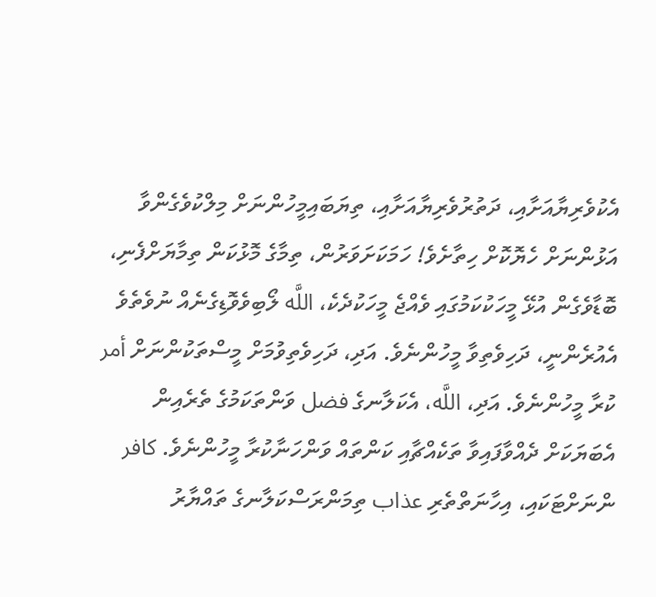އެކުވެރިޔާއަށާއި، ދަތުރުވެރިޔާއަށާއި، ތިޔަބައިމީހުންނަށް މިލްކުވެގެންވާ އަޅުންނަށް ހެޔޮކޮށް ހިތާށެވެ! ހަމަކަށަވަރުން، ތިމާގެ މޮޅުކަން ތިމާޔަށްފެނި، ބޮޑާވެގެން އުޅޭ މީހަކުކަމުގައި ވެއްޖެ މީހަކުދެކެ، اللَّه ލޯބިވެވޮޑިގެނެއް ނުވެތެވެ
އެއުރެންނީ، ދަހިވެތިވާ މީހުންނެވެ. އަދި، ދަހިވެތިވުމަށް މީސްތަކުންނަށް أمر ކުރާ މީހުންނެވެ. އަދި، اللَّه، އެކަލާނގެ فضل ވަންތަކަމުގެ ތެރެއިން އެބަޔަކަށް ދެއްވާފައިވާ ތަކެއްޗާއި ކަންތައް ވަންހަނާކުރާ މީހުންނެވެ. كافر ންނަށްޓަކައި، އިހާނަތްތެރި عذاب ތިމަންރަސްކަލާނގެ ތައްޔާރު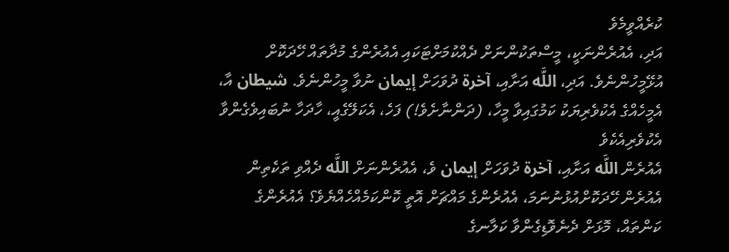ކުރެއްވީމެވެ
އަދި، އެއުރެންނަކީ، މީސްތަކުންނަށް ދެއްކުމަށްޓަކައި އެއުރެންގެ މުދާތައް ހޭދަކޮށް އުޅޭމީހުންނެވެ. އަދި، اللَّه އަށާއި، آخرة ދުވަހަށް إيمان ނުވާ މީހުންނެވެ. شيطان އާ، އެމީހެއްގެ އެކުވެރިޔަކު ކަމުގައިވާ މީހާ، (ދަންނާށެވެ!) ފަހެ، އެކަލޭގެއީ، ހާދަހާ ނުބައިވެގެންވާ އެކުވެރިއެކެވެ
އެއުރެން اللَّه އަށާއި، آخرة ދުވަހަށް إيمان ވެ، އެއުރެންނަށް اللَّه ދެއްވި ތަކެތިން އެއުރެން ހޭދަކޮށްއުޅުނުނަމަ، އެއުރެންގެ މައްޗަށް އޮތީ ކޮންކަމެއްހެއްޔެވެ؟ އެއުރެންގެ ކަންތައް، މޮޅަށް ދެނެވޮޑިގެންވާ ކަލާނގެ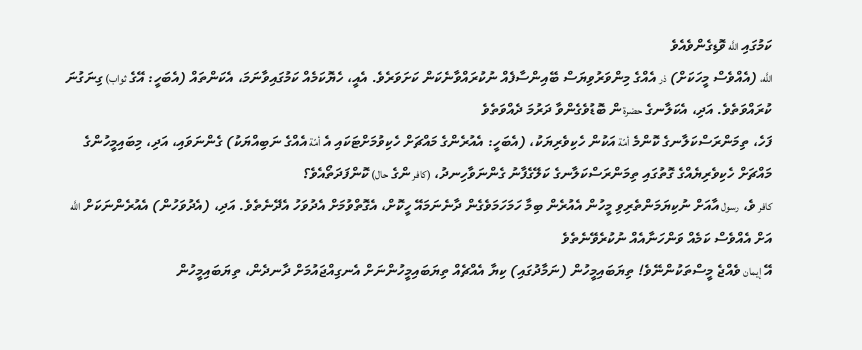ކަމުގައި اللَّه ވޮޑިގެންވެއެވެ
اللَّه، (އެއްވެސް މީހަކަށް) ذر އެއްގެ މިންވަރުވިޔަސް ބޭއިންސާފެއް ނުކުރައްވާނެކަން ކަށަވަރެވެ. އެއީ، ހެޔޮކަމެއް ކަމުގައިވާނަމަ، އެކަންތައް (އެބަހީ: އޭގެ ثواب) ގިނަގުނަ ކުރައްވަތެވެ. އަދި، އެކަލާނގެ حضرة ން ބޮޑުވެގެންވާ ދަރުމަ ދެއްވަތެވެ
ފަހެ، ތިމަންރަސްކަލާނގެ ކޮންމެ أمّة އަކުން ހެކިވެރިޔަކު، (އެބަހީ: އެއުރެންގެ މައްޗަށް ހެކިވުމަށްޓަކައި އެ أمّة އެއްގެ ނަބިއްޔަކު) ގެންނަވައި، އަދި، މިބައިމީހުންގެ މައްޗަށް ހެކިވެރިޔެއްގެ ގޮތުގައި ތިމަންރަސްކަލާނގެ ކަލޭގެފާނު ގެންނަވާހިނދު، (كافر ންގެ حال) ކޮންފަދަތޯއެވެ؟
كافر ވެ، رسول އާއަށް ނުކިޔަމަންތެރިވި މީހުން އެއުރެން ބިމާ ހަމަހަމަވެގެން ދާނެނަމައޭ ހީކޮށް، އެގޮތްވުމަށް އެދުވަހު އެދޭނެތެވެ. އަދި، (އެދުވަހުން) އެއުރެންނަކަށް اللَّه އަށް އެއްވެސް ކަމެއް ވަންހަނާއެއް ނުކުރެވޭނެތެވެ
އޭ إيمان ވެއްޖެ މީސްތަކުންނޭވެ! ތިޔަބައިމީހުން (ނަމާދުގައި) ކިޔާ އެއްޗެއް ތިޔަބައިމީހުންނަށް އެނގިއްޖައުމަށް ދާނދެން، ތިޔަބައިމީހުން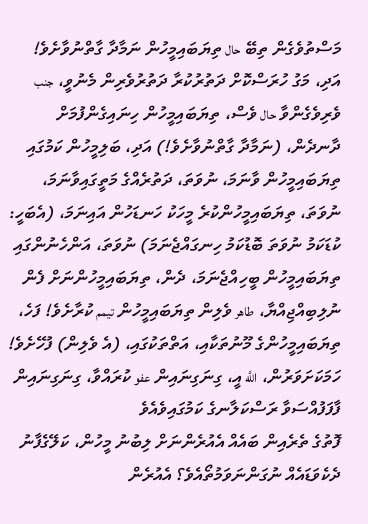މަސްތުވެގެން ތިބޭ حال ތިޔަބައިމީހުން ނަމާދާ ގާތްނުވާށެވެ! އަދި، މަގު ހުރަސްކޮށް ދަތުރުކުރާ ދަތުރުވެރިން މެނުވީ، جنب ވެރިވެގެންވާ حال ވެސް، ތިޔަބައިމީހުން ހިނައިގެންފުމަށް ދާނދެން، (ނަމާދާ ގާތްނުވާށެވެ!) އަދި، ބަލިމީހުން ކަމުގައި ތިޔަބައިމީހުން ވާނަމަ، ނުވަތަ، ދަތުރެއްގެ މަތީގައިވާނަމަ، ނުވަތަ، ތިޔަބައިމީހުންކުރެ މީހަކު ހަނޑަހުން އައިނަމަ، (އެބަހީ: ކުޑަކަމު ނުވަތަ ބޮޑުކަމު ހިނގައްޖެނަމަ) ނުވަތަ، އަންހެނުންގައި ތިޔަބައިމީހުން ބީހިއްޖެނަމަ، ދެން، ތިޔަބައިމީހުންނަށް ފެން ނުލިބިއްޖިއްޔާ، طاهر ވެލިން ތިޔަބައިމީހުން تيمم ކުރާށެވެ! ފަހެ، ތިޔަބައިމީހުންގެ މޫނުތަކާއި، އަތްތަކުގައި، (އެ ވެލިން) ފުހޭށެވެ! ހަމަކަށަވަރުން، اللَّه އީ، ގިނަގިނައިން عفو ކުރައްވާ، ގިނަގިނައިން ފާފަފުއްސަވާ ރަސްކަލާނގެ ކަމުގައިވެއެވެ
ފޮތުގެ ތެރެއިން ބައެއް އެއުރެންނަށް ލިބުނު މީހުން، ކަލޭގެފާނު ދެކެވަޑައެއް ނުގަންނަވަމުތޯއެވެ؟ އެއުރެން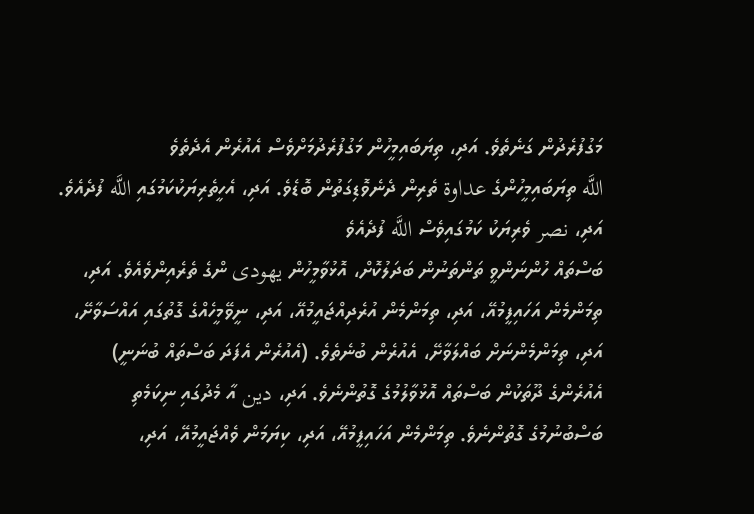މަގުފުރެދުން ގަނެތެވެ. އަދި، ތިޔަބައިމީހުން މަގުފުރެދުމަށްވެސް އެއުރެން އެދެތެވެ
اللَّه ތިޔަބައިމީހުންގެ عداوة ތެރިން ދެނެވޮޑިގަތުން ބޮޑެވެ. އަދި، އެހީތެރިޔަކުކަމުގައި اللَّه ފުދެއެވެ. އަދި، نصر ވެރިޔަކު ކަމުގައިވެސް اللَّه ފުދެއެވެ
ބަސްތައް ހުންނަންވީ ތަންތަނުން ބަދަލުކޮށް، އޮޅުވާމީހުން يهودى ންގެ ތެރެއިންވެއެވެ. އަދި، ތިމަންމެން އަހައިފީމުއޭ، އަދި، ތިމަންމެން އުރެދިއްޖައީމުއޭ، އަދި، ނީވޭމީހެއްގެ ގޮތުގައި އައްސަވާށޭ، އަދި، ތިމަންމެންނަށް ބައްލަވާށޭ، އެއުރެން ބުނެތެވެ. (އެއުރެން އެފަދަ ބަސްތައް ބުނަނީ) އެއުރެންގެ ދޫތަކުން ބަސްތައް އޮޅުވާލުމުގެ ގޮތުންނެވެ. އަދި، دين އާ މެދުގައި ނިކަމެތި ބަސްބުނުމުގެ ގޮތުންނެވެ. ތިމަންމެން އަހައިފީމުއޭ، އަދި، ކިޔަމަން ވެއްޖައީމުއޭ، އަދި،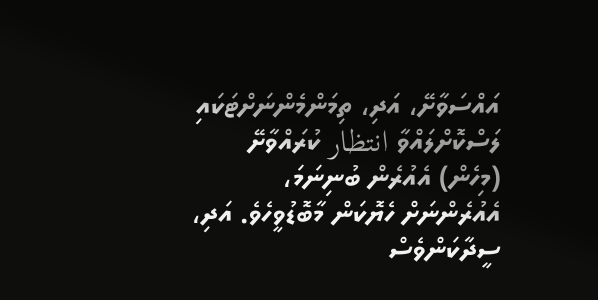އައްސަވާށޭ، އަދި، ތިމަންމެންނަށްޓަކައި ލަސްކޮށްލައްވާ انتظار ކުރައްވާށޭ (މިހެން) އެއުރެން ބުނިނަމަ، އެއުރެންނަށް ހެޔޮކަން މާބޮޑުވީހެވެ. އަދި، ސީދާކަންވެސް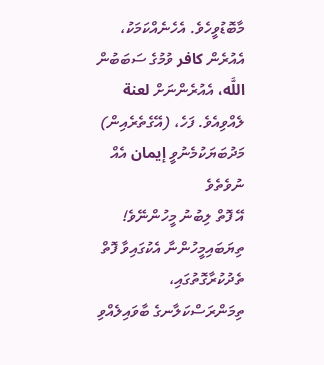މާބޮޑުވީހެވެ. އެހެނެއްކަމަކު، އެއުރެން كافر ވުމުގެ ސަބަބުން اللَّه، އެއުރެންނަށް لعنة ލެއްވިއެވެ. ފަހެ، (އޭގެތެރެއިން) މަދުބަޔަކުމެނުވީ إيمان އެއް ނުވެތެވެ
އޭ ފޮތް ލިބުނު މީހުންނޭވެ! ތިޔަބައިމީހުންނާ އެކުގައިވާ ފޮތް ތެދުކުރާގޮތުގައި، ތިމަންރަސްކަލާނގެ ބާވައިލެއްވި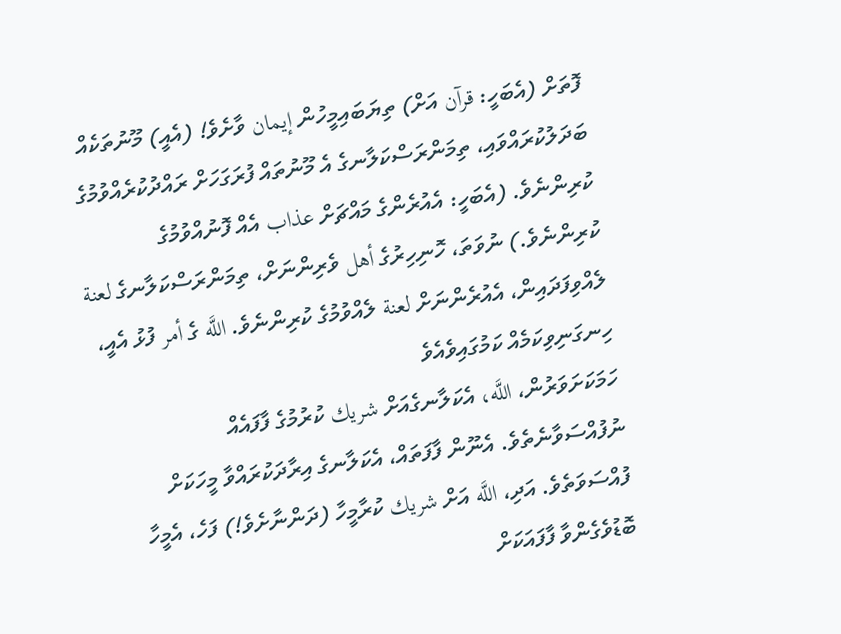ފޮތަށް (އެބަހީ: قرآن އަށް) ތިޔަބައިމީހުން إيمان ވާށެވެ! (އެއީ) މޫނުތަކެއް ބަދަލުކުރައްވައި، ތިމަންރަސްކަލާނގެ އެ މޫނުތައް ފުރަގަހަށް ރައްދުކުރެއްވުމުގެ ކުރިންނެވެ. (އެބަހީ: އެއުރެންގެ މައްޗަށް عذاب އެއް ފޮނުއްވުމުގެ ކުރިންނެވެ.) ނުވަތަ، ހޮނިހިރުގެ أهل ވެރިންނަށް، ތިމަންރަސްކަލާނގެ لعنة ލެއްވިފަދައިން، އެއުރެންނަށް لعنة ލެއްވުމުގެ ކުރިންނެވެ. اللَّه ގެ أمر ފުޅު އެއީ، ހިނގަނިވިކަމެއް ކަމުގައިވެއެވެ
ހަމަކަށަވަރުން، اللَّه، އެކަލާނގެއަށް شريك ކުރުމުގެ ފާފައެއް ނުފުއްސަވާނެތެވެ. އެނޫން ފާފަތައް، އެކަލާނގެ އިރާދަކުރައްވާ މީހަކަށް ފުއްސަވަތެވެ. އަދި، اللَّه އަށް شريك ކުރާމީހާ (ދަންނާށެވެ!) ފަހެ، އެމީހާ ބޮޑުވެގެންވާ ފާފައަކަށް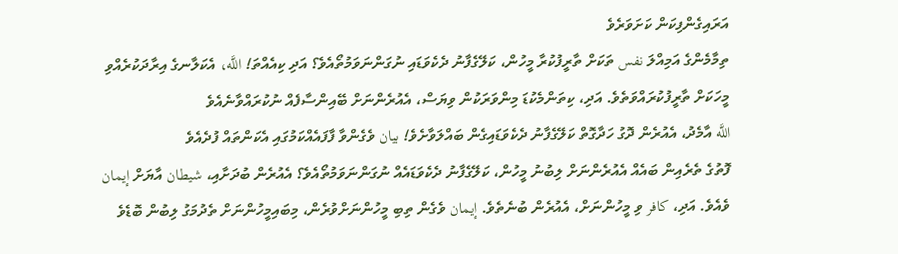އަރައިގެންފިކަން ކަށަވަރެވެ
ތިމާމެންގެ އަމިއްލަ نفس ތަކަށް ތާރީފުކުރާ މީހުން، ކަލޭގެފާނު ދެކެވަޑައި ނުގަންނަވަމުތޯއެވެ؟ އަދި ކިއެއްތަ! اللَّه، އެކަލާނގެ އިރާދަކުރެއްވި މީހަކަށް ތާރީފުކުރައްވަތެވެ. އަދި، ކިތަންމެކުޑަ މިންވަރަކުން ވިޔަސް، އެއުރެންނަށް ބޭއިންސާފެއް ނުކުރައްވާނެއެވެ
اللَّه އާމެދު، އެއުރެން ދޮގު ހަދާގޮތް ކަލޭގެފާނު ދެކެވަޑައިގެން ބައްލަވާށެވެ! بيان ވެގެންވާ ފާފައެއްކަމުގައި އެކަންތައް ފުދެއެވެ
ފޮތުގެ ތެރެއިން ބައެއް އެއުރެންނަށް ލިބުނު މީހުން، ކަލޭގެފާނު ދެކެވަޑައެއް ނުގަންނަވަމުތޯއެވެ؟ އެއުރެން ބުދަށާއި، شيطان އާޔަށް إيمان ވެއެވެ. އަދި، كافر ވި މީހުންނަށް، އެއުރެން ބުނެތެވެ. إيمان ވެގެން ތިބި މީހުންނަށްވުރެން، މިބައިމީހުންނަށް ތެދުމަގު ލިބުން ބޮޑެވެ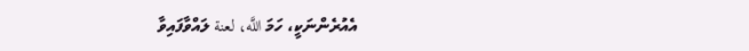އެއުރެންނަކީ، ހަމަ اللَّه، لعنة ލައްވާފައިވާ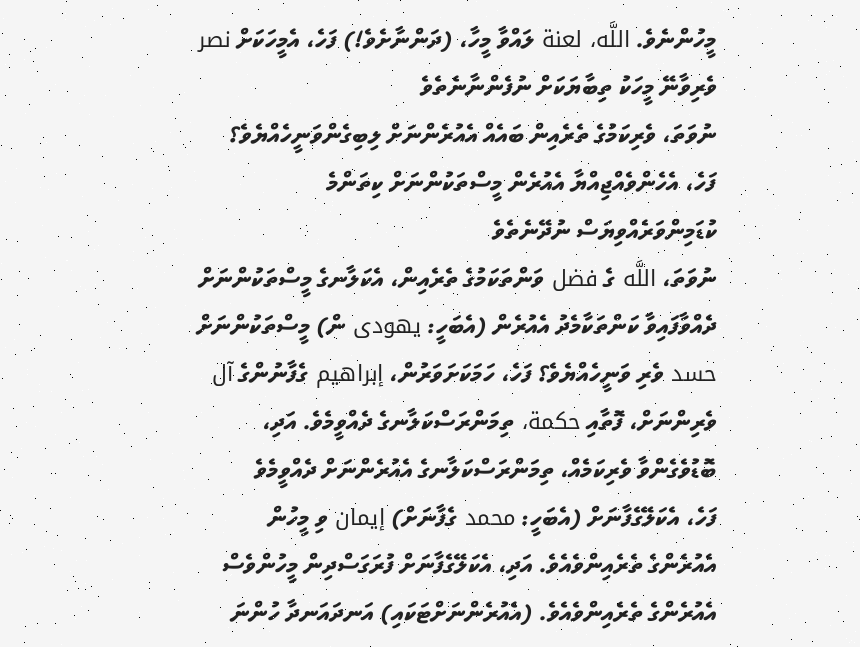މީހުންނެވެ. اللَّه، لعنة ލައްވާ މީހާ، (ދަންނާށެވެ!) ފަހެ، އެމީހަކަށް نصر ވެރިވާނޭ މީހަކު ތިބާޔަކަށް ނުފެންނާނެތެވެ
ނުވަތަ، ވެރިކަމުގެ ތެރެއިން ބައެއް އެއުރެންނަށް ލިބިގެންވަނީހެއްޔެވެ؟ ފަހެ، އެހެންވެއްޖިއްޔާ އެއުރެން މީސްތަކުންނަށް ކިތަންމެ ކުޑަމިންވަރެއްވިޔަސް ނުދޭނެތެވެ
ނުވަތަ، اللَّه ގެ فضل ވަންތަކަމުގެ ތެރެއިން، އެކަލާނގެ މީސްތަކުންނަށް ދެއްވާފައިވާ ކަންތަކާމެދު އެއުރެން (އެބަހީ: يهودى ން) މީސްތަކުންނަށް حسد ވެރި ވަނީހެއްޔެވެ؟ ފަހެ، ހަމަކަށަވަރުން، إبراهيم ގެފާނުންގެ آل ވެރިންނަށް، ފޮތާއި حكمة، ތިމަންރަސްކަލާނގެ ދެއްވީމެވެ. އަދި، ބޮޑުވެގެންވާ ވެރިކަމެއް، ތިމަންރަސްކަލާނގެ އެއުރެންނަށް ދެއްވީމެވެ
ފަހެ، އެކަލޭގެފާނަށް (އެބަހީ: محمد ގެފާނަށް) إيمان ވި މީހުން އެއުރެންގެ ތެރެއިންވެއެވެ. އަދި، އެކަލޭގެފާނަށް ފުރަގަސްދިން މީހުންވެސް އެއުރެންގެ ތެރެއިންވެއެވެ. (އެއުރެންނަށްޓަކައި) އަނދައަނދާ ހުންނަ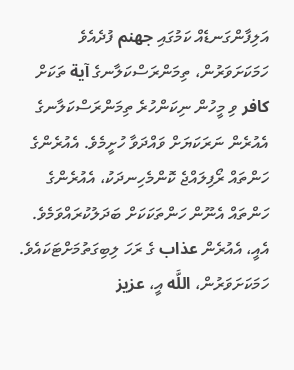އަލިފާންގަނޑެއް ކަމުގައި جهنم ފުދެއެވެ
ހަމަކަށަވަރުން، ތިމަންރަސްކަލާނގެ آية ތަކަށް كافر ވި މީހުން ނިކަންހުރެ ތިމަންރަސްކަލާނގެ އެއުރެން ނަރަކަޔަށް ވައްދަވާ ހުށީމެވެ. އެއުރެންގެ ހަންތައް ރޯފިލައްޖެ ކޮންމެހިނދަކު، އެއުރެންގެ ހަންތައް އެނޫން ހަންތަކަކަށް ބަދަލުކުރައްވަމެވެ. އެއީ، އެއުރެން عذاب ގެ ރަހަ ލިބިގަތުމަށްޓަކައެވެ. ހަމަކަށަވަރުން، اللَّه އީ، عزيز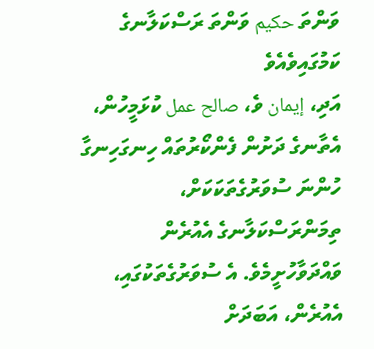ވަންތަ حكيم ވަންތަ ރަސްކަލާނގެ ކަމުގައިވެއެވެ
އަދި، إيمان ވެ، صالح عمل ކުޅަމީހުން، އެތާނގެ ދަށުން ފެންކޯރުތައް ހިނގަހިނގާ ހުންނަ ސުވަރުގެތަކަކަށް، ތިމަންރަސްކަލާނގެ އެއުރެން ވައްދަވާހުށީމެވެ. އެ ސުވަރުގެތަކުގައި، އެއުރެން، އަބަދަށް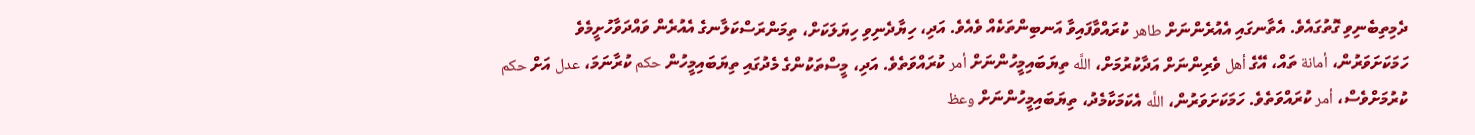ދެމިތިބެނިވި ގޮތުގައެވެ. އެތާނގައި އެއުރެންނަށް طاهر ކުރައްވާފައިވާ އަނބިންތަކެއް ވެއެވެ. އަދި، ހިޔާދެނިވި ހިޔަލަކަށް، ތިމަންރަސްކަލާނގެ އެއުރެން ވައްދަވާހުށީމެވެ
ހަމަކަށަވަރުން، أمانة ތައް، އޭގެ أهل ވެރިންނަށް އަދާކުރުމަށް، اللَّه ތިޔަބައިމީހުންނަށް أمر ކުރައްވަތެވެ. އަދި، މީސްތަކުންގެ މެދުގައި ތިޔަބައިމީހުން حكم ކުރާނަމަ، عدل އަށް حكم ކުރުމަށްވެސް، أمر ކުރައްވަތެވެ. ހަމަކަށަވަރުން، اللَّه އެކަމަކާމެދު، ތިޔަބައިމީހުންނަށް وعظ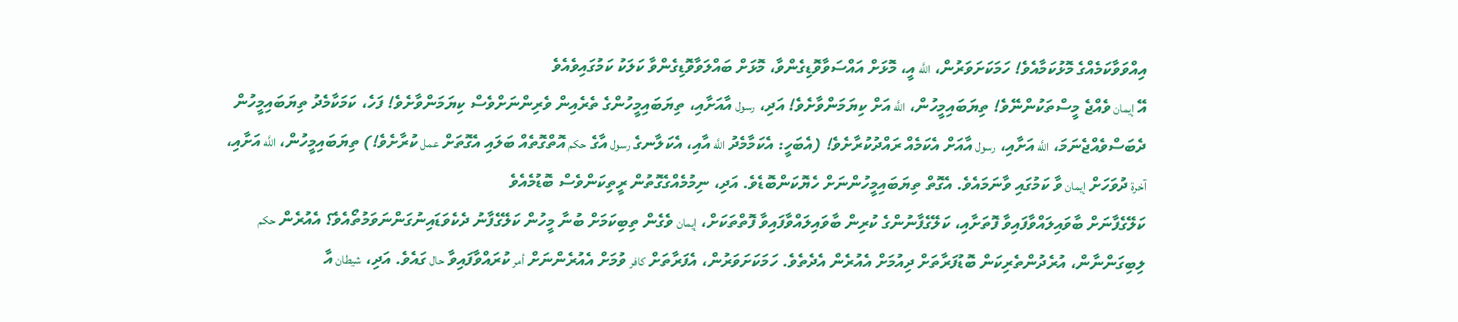އިއްވަވާކަމެއްގެ މޮޅުކަމާއެވެ! ހަމަކަށަވަރުން، اللَّه އީ، މޮޅަށް އައްސަވާވޮޑިގެންވާ، މޮޅަށް ބައްލަވާވޮޑިގެންވާ ކަލަކު ކަމުގައިވެއެވެ
އޭ إيمان ވެއްޖެ މީސްތަކުންނޭވެ! ތިޔަބައިމީހުން، اللَّه އަށް ކިޔަމަންވާށެވެ! އަދި، رسول އާއަށާއި، ތިޔަބައިމީހުންގެ ތެރެއިން ވެރިންނަށްވެސް ކިޔަމަންވާށެވެ! ފަހެ، ކަމަކާމެދު ތިޔަބައިމީހުން ދެބަސްވެއްޖެނަމަ، اللَّه އަށާއި، رسول އާއަށް އެކަމެއް ރައްދުކުރާށެވެ! (އެބަހީ: އެކަމާމެދު اللَّه އާއި، އެކަލާނގެ رسول އާގެ حكم އޮތްގޮތެއް ބަލައި އެގޮތަށް عمل ކުރާށެވެ!) ތިޔަބައިމީހުން، اللَّه އަށާއި، آخرة ދުވަހަށް إيمان ވާ ކަމުގައި ވާނަމައެވެ. އެގޮތް ތިޔަބައިމީހުންނަށް ހެޔޮކަންބޮޑެވެ. އަދި، ނިމުމެއްގެގޮތުން ރީތިކަންވެސް ބޮޑުމެއެވެ
ކަލޭގެފާނަށް ބާވައިލައްވާފައިވާ ފޮތަށާއި، ކަލޭގެފާނުންގެ ކުރިން ބާވައިލައްވާފައިވާ ފޮތްތަކަށް، إيمان ވެގެން ތިބިކަމަށް ބުނާ މީހުން ކަލޭގެފާނު ދެކެވަޑައިނުގަންނަވަމުތޯއެވެ؟ އެއުރެން حكم ލިބިގަންނާން، އުރެދުންތެރިކަން ބޮޑުފަރާތަށް ދިއުމަށް އެއުރެން އެދެތެވެ. ހަމަކަށަވަރުން، އެފަރާތަށް كافر ވުމަށް އެއުރެންނަށް أمر ކުރައްވާފައިވާ حال ގައެވެ. އަދި، شيطان އާ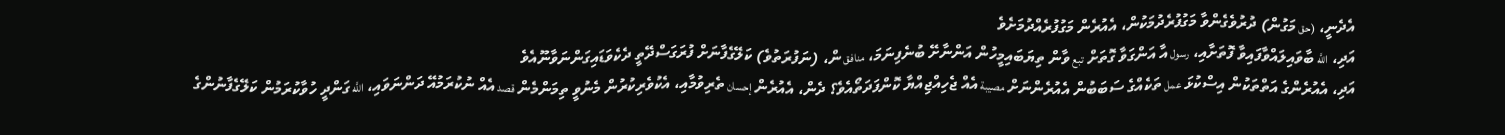އެދެނީ، (حق މަގުން) ދުރުވެގެންވާ މަގުފުރެދުމަކުން، އެއުރެން މަގުފުރެއްދުމަށެވެ
އަދި، اللَّه ބާވައިލައްވާފައިވާ ފޮތަށާއި، رسول އާ އަންގަވާ ގޮތަށް تبع ވާން ތިޔަބައިމީހުން އަންނާށޭ ބުނެފިނަމަ، منافق ން، (ނަފުރަތުވެ) ކަލޭގެފާނަށް ފުރަގަސްދޭތީ ދެކެވަޑައިގަންނަވާނޫއެވެ
އަދި، އެއުރެންގެ އަތްތަކުން އިސްކުޅަ عمل ތަކެއްގެ ސަބަބުން އެއުރެންނަށް مصيبة އެއް ޖެހިއްޖިއްޔާ ކޮންފަދަތޯއެވެ؟ ދެން، އެއުރެން إحسان ތެރިވުމާއި، އެކުވެރިކުރުން މެނުވީ ތިމަންމެން قصد އެއް ނުކުރަމުއޭ ދަންނަވައި، اللَّه ގަންދީ ހުވާކުރަމުން ކަލޭގެފާނުންގެ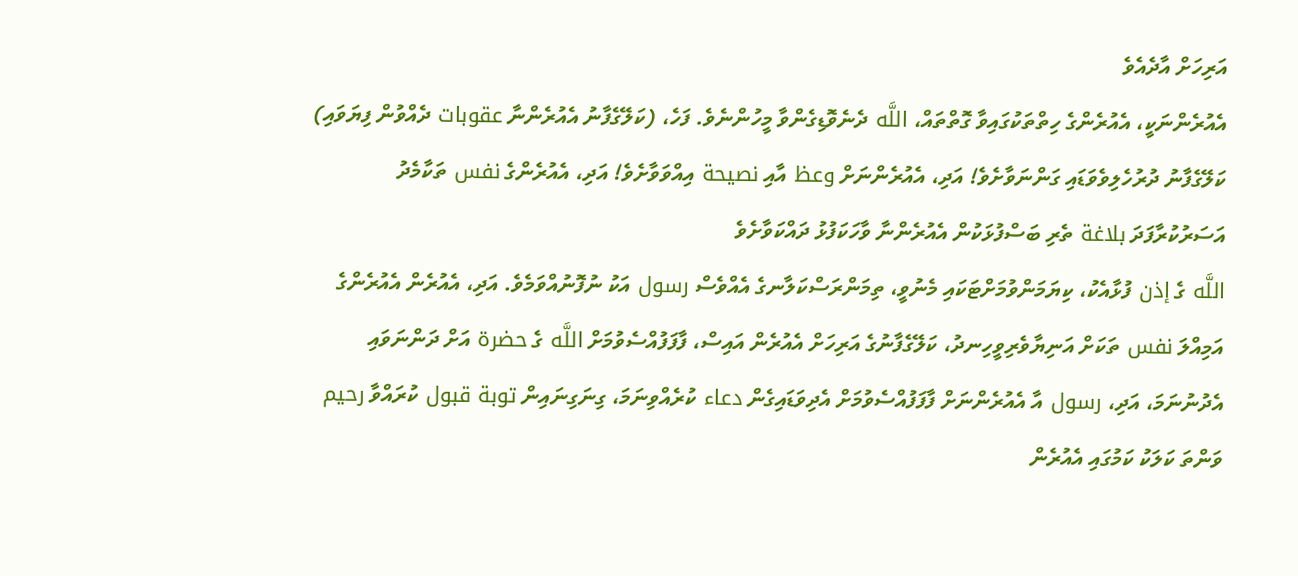އަރިހަށް އާދެއެވެ
އެއުރެންނަކީ، އެއުރެންގެ ހިތްތަކުގައިވާ ގޮތްތައް، اللَّه ދެނެވޮޑިގެންވާ މީހުންނެވެ. ފަހެ، (ކަލޭގެފާނު އެއުރެންނާ عقوبات ދެއްވުން ފިޔަވައި) ކަލޭގެފާނު ދުރުހެލިވެވަޑައި ގަންނަވާށެވެ! އަދި، އެއުރެންނަށް وعظ އާއި نصيحة އިއްވަވާށެވެ! އަދި، އެއުރެންގެ نفس ތަކާމެދު އަސަރުކުރާފަދަ بلاغة ތެރި ބަސްފުޅަކުން އެއުރެންނާ ވާހަކަފުޅު ދައްކަވާށެވެ
اللَّه ގެ إذن ފުޅާއެކު، ކިޔަމަންވުމަށްޓަކައި މެނުވީ، ތިމަންރަސްކަލާނގެ އެއްވެސް رسول އަކު ނުފޮނުއްވަމެވެ. އަދި، އެއުރެން އެއުރެންގެ އަމިއްލަ نفس ތަކަށް އަނިޔާވެރިވީހިނދު، ކަލޭގެފާނުގެ އަރިހަށް އެއުރެން އައިސް، ފާފަފުއްސެވުމަށް اللَّه ގެ حضرة އަށް ދަންނަވައި އެދުނުނަމަ، އަދި، رسول އާ އެއުރެންނަށް ފާފަފުއްސެވުމަށް އެދިވަޑައިގެން دعاء ކުރެއްވިނަމަ، ގިނަގިނައިން توبة قبول ކުރައްވާ رحيم ވަންތަ ކަލަކު ކަމުގައި އެއުރެން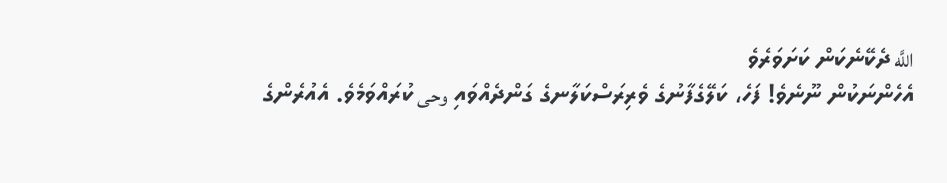اللَّه ދެކޭނެކަން ކަށަވަރެވެ
އެހެންނަކުން ނޫނެވެ! ފަހެ، ކަލޭގެފާނުގެ ވެރިރަސްކަލާނގެ ގަންދެއްވައި وحى ކުރައްވަމެވެ. އެއުރެންގެ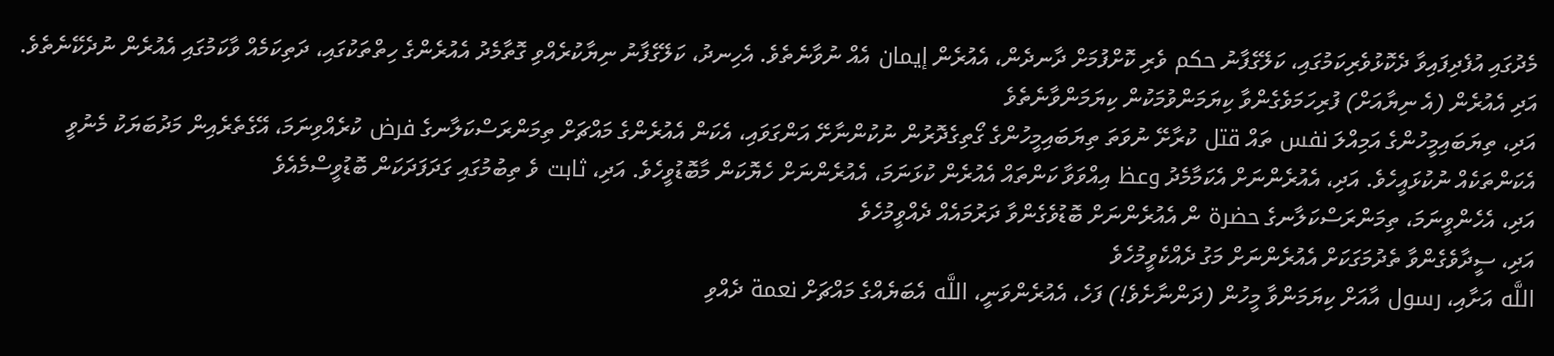މެދުގައި އުފެދިފައިވާ ދެކޮޅުވެރިކަމުގައި، ކަލޭގެފާނު حكم ވެރި ކޮށްފުމަށް ދާނދެން، އެއުރެން إيمان އެއް ނުވާނެތެވެ. އެހިނދު، ކަލޭގެފާނު ނިޔާކުރެއްވި ގޮތާމެދު އެއުރެންގެ ހިތްތަކުގައި، ދަތިކަމެއް ވާކަމުގައި އެއުރެން ނުދެކޭނެތެވެ. އަދި އެއުރެން (އެ ނިޔާއަށް) ފުރިހަމަވެގެންވާ ކިޔަމަންވުމަކުން ކިޔަމަންވާނެތެވެ
އަދި، ތިޔަބައިމީހުންގެ އަމިއްލަ نفس ތައް قتل ކުރާށޭ ނުވަތަ ތިޔަބައިމީހުންގެ ގޯތިގެދޮރުން ނުކުންނާށޭ އަންގަވައި، އެކަން އެއުރެންގެ މައްޗަށް ތިމަންރަސްކަލާނގެ فرض ކުރެއްވިނަމަ، އޭގެތެރެއިން މަދުބަޔަކު މެނުވީ އެކަންތަކެއް ނުކުޅައީހެވެ. އަދި، އެއުރެންނަށް އެކަމާމެދު وعظ އިއްވަވާ ކަންތައް އެއުރެން ކުޅަނަމަ، އެއުރެންނަށް ހެޔޮކަން މާބޮޑުވީހެވެ. އަދި، ثابت ވެ ތިބުމުގައި ގަދަފަދަކަން ބޮޑުވީސްމެއެވެ
އަދި، އެހެންވީނަމަ، ތިމަންރަސްކަލާނގެ حضرة ން އެއުރެންނަށް ބޮޑުވެގެންވާ ދަރުމައެއް ދެއްވީމުހެވެ
އަދި، ސީދާވެގެންވާ ތެދުމަގަކަށް އެއުރެންނަށް މަގު ދެއްކެވީމުހެވެ
اللَّه އަށާއި، رسول އާއަށް ކިޔަމަންވާ މީހުން (ދަންނާށެވެ!) ފަހެ، އެއުރެންވަނީ، اللَّه އެބަޔެއްގެ މައްޗަށް نعمة ދެއްވި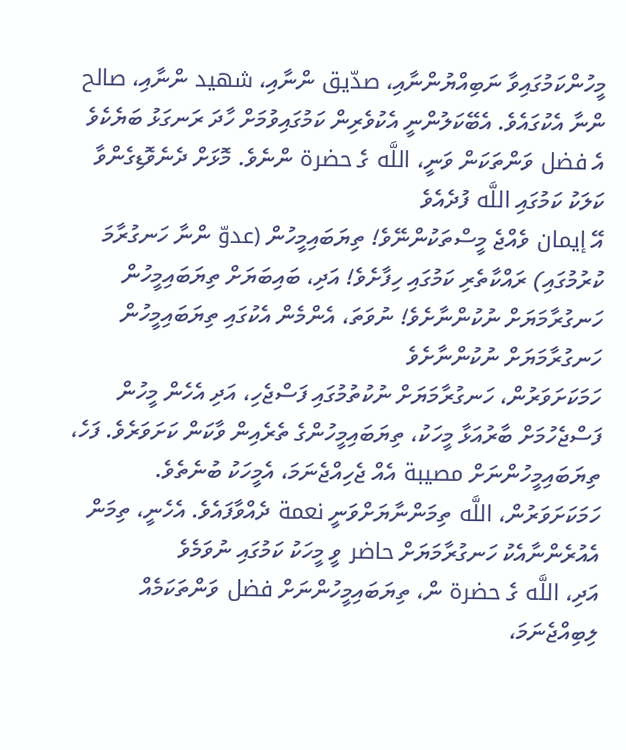މީހުންކަމުގައިވާ ނަބިއްޔުންނާއި، صدّيق ންނާއި، شهيد ންނާއި، صالح ންނާ އެކުގައެވެ. އެބޭކަލުންނީ އެކުވެރިން ކަމުގައިވުމަށް ހާދަ ރަނގަޅު ބަޔެކެވެ
އެ فضل ވަންތަކަން ވަނީ، اللَّه ގެ حضرة ންނެވެ. މޮޅަށް ދެނެވޮޑިގެންވާ ކަލަކު ކަމުގައި اللَّه ފުދެއެވެ
އޭ إيمان ވެއްޖެ މީސްތަކުންނޭވެ! ތިޔަބައިމީހުން (عدوّ ންނާ ހަނގުރާމަ ކުރުމުގައި) ރައްކާތެރި ކަމުގައި ހިފާށެވެ! އަދި، ބައިބަޔަށް ތިޔަބައިމީހުން ހަނގުރާމަޔަށް ނުކުންނާށެވެ! ނުވަތަ، އެންމެން އެކުގައި ތިޔަބައިމީހުން ހަނގުރާމަޔަށް ނުކުންނާށެވެ
ހަމަކަށަވަރުން، ހަނގުރާމަޔަށް ނުކުތުމުގައި ފަސްޖެހި، އަދި އެހެން މީހުން ފަސްޖެހުމަށް ބާރުއަޅާ މީހަކު، ތިޔަބައިމީހުންގެ ތެރެއިން ވާކަން ކަށަވަރެވެ. ފަހެ، ތިޔަބައިމީހުންނަށް مصيبة އެއް ޖެހިއްޖެނަމަ، އެމީހަކު ބުނެތެވެ. ހަމަކަށަވަރުން، اللَّه ތިމަންނާޔަށްވަނީ نعمة ދެއްވާފައެވެ. އެހެނީ، ތިމަން އެއުރެންނާއެކު ހަނގުރާމަޔަށް حاضر ވީ މީހަކު ކަމުގައި ނުވަމެވެ
އަދި، اللَّه ގެ حضرة ން، ތިޔަބައިމީހުންނަށް فضل ވަންތަކަމެއް ލިބިއްޖެނަމަ،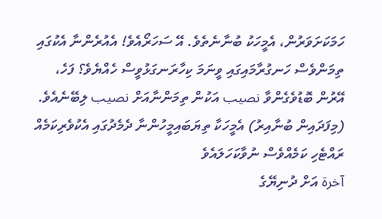ހަމަކަށަވަރުން، އެމީހަކު ބުނާނެތެވެ. އޭ ސަހަރޯއެވެ! އެއުރެންނާ އެކުގައި ތިމަންވެސް ހަނގުރާމައިގައި ވީނަމަ ކިހާރަނގަޅުވީސް ހެއްޔެވެ؟ ފަހެ، އޭރުން ބޮޑުވެގެންވާ نصيب އަކުން ތިމަންނާއަށް نصيب ލިބޭނެއެވެ. (މިފަދައިން ބުނާއިރު) އެމީހަކާ ތިޔަބައިމީހުންނާ ދެމެދުގައި އެކުވެރިކަމެއް ރައްޓެހި ކަމެއްވެސް ނުވާކަހަލައެވެ
آخرة އަށް ދުނިޔޭގެ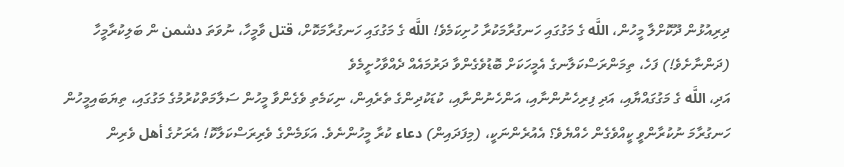ދިރިއުޅުން ދޫކޮށްލާ މީހުން، اللَّه ގެ މަގުގައި ހަނގުރާމަކުރާ ހުށިކަމެވެ! اللَّه ގެ މަގުގައި ހަނގުރާމަކޮށް، قتل ވާމީހާ، ނުވަތަ دشمن ން ބަލިކުރާމީހާ (ދަންނާށެވެ!) ފަހެ، ތިމަންރަސްކަލާނގެ އެމީހަކަށް ބޮޑުވެގެންވާ ދަރުމައެއް ދެއްވާހުށީމެވެ
އަދި، اللَّه ގެ މަގުގައްޔާއި، އަދި ފިރިހެނުންނާއި، އަންހެނުންނާއި، ކުޑަކުދިންގެ ތެރެއިން، ނިކަމެތި ވެގެންވާ މީހުން ސަލާމަތްކުރުމުގެ މަގުގައި، ތިޔަބައިމީހުން ހަނގުރާމަ ނުކުރާންވީ ކީއްވެގެން ހެއްޔެވެ؟ އެއުރެންނަކީ، (މިފަދައިން) دعاء ކުރާ މީހުންނެވެ. އަޅަމެންގެ ވެރިރަސްކަލާކޮ! އެރަށުގެ أهل ވެރިން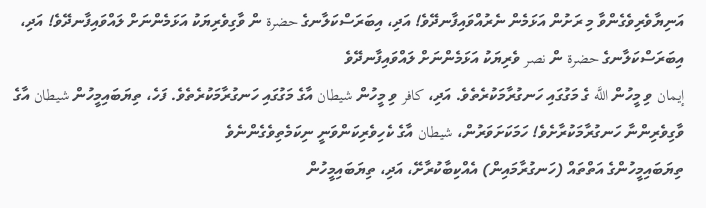އަނިޔާވެރިވެގެންވާ މި ރަށުން އަޅަމެން ނެރުއްވައިފާނދޭވެ! އަދި، އިބަރަސްކަލާނގެ حضرة ން ވާގިވެރިޔަކު އަޅަމެންނަށް ލައްވައިފާނދޭވެ! އަދި، އިބަރަސްކަލާނގެ حضرة ން نصر ވެރިޔަކު އަޅަމެންނަށް ލައްވައިފާނދޭވެ
إيمان ވި މީހުން اللَّه ގެ މަގުގައި ހަނގުރާމަކުރެތެވެ. އަދި، كافر ވި މީހުން شيطان އާގެ މަގުގައި ހަނގުރާމަކުރެތެވެ. ފަހެ، ތިޔަބައިމީހުން شيطان އާގެ ވާގިވެރިންނާ ހަނގުރާމަކުރާށެވެ! ހަމަކަށަވަރުން، شيطان އާގެ ކެހިވެރިކަންވަނީ ނިކަމެތިވެގެންނެވެ
ތިޔަބައިމީހުންގެ އަތްތައް (ހަނގުރާމައިން) އެއްކިބާކުރާށޭ، އަދި، ތިޔަބައިމީހުން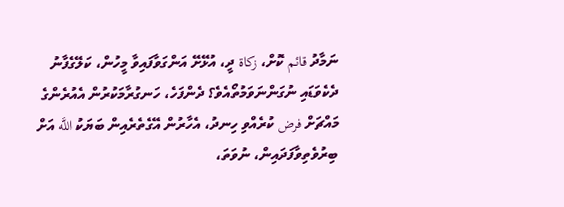ނަމާދު قائم ކޮށް، زكاة ދީ، އުޅޭށޭ އަންގަވާފައިވާ މީހުން، ކަލޭގެފާނު ދެކެވަޑައި ނުގަންނަވަމުތޯއެވެ؟ ދެންފަހެ، ހަނގުރާމަކުރުން އެއުރެންގެ މައްޗަށް فرض ކުރެއްވި ހިނދު، އެހާރުން އޭގެތެރެއިން ބަޔަކު اللَّه އަށް ބިރުވެތިވާފަދައިން، ނުވަތަ،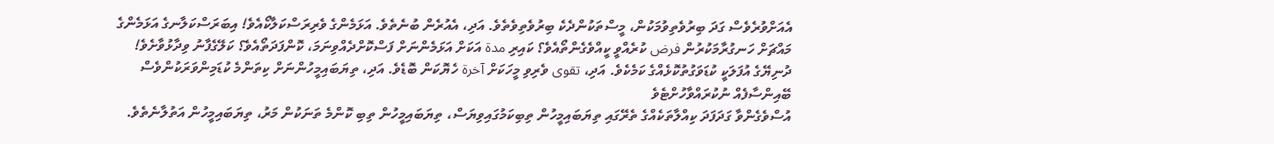އެއަށްވުރެވެސް ގަދަ ބިރުވެތިވުމަކުން، މީސްތަކުންދެކެ ބިރުވެތިވެތެވެ. އަދި، އެއުރެން ބުނެތެވެ. އަޅަމެންގެ ވެރިރަސްކަލާކޯއެވެ! އިބަރަސްކަލާނގެ އަޅަމެންގެ މައްޗަށް ހަނގުރާމަކުރުން فرض ކުރެއްވީ ކީއްވެގެންތޯއެވެ؟ ކައިރި مدة އަކަށް އަޅަމެންނަށް ފަސްކޮށްދެއްވިނަމަ، ކޮންފަދަތޯއެވެ؟ ކަލޭގެފާނު ވިދާޅުވާށެވެ! ދުނިޔޭގެ އުފަލަކީ ކުޑަވަގުތުކޮޅެއްގެ ކަމެކެވެ. އަދި، تقوى ވެރިވި މީހަކަށް آخرة ހެޔޮކަން ބޮޑެވެ. އަދި، ތިޔަބައިމީހުންނަށް ކިތަންމެ ކުޑަމިންވަރަކުންވެސް ބޭއިންސާފެއް ނުކުރައްވާހުށްޓެވެ
އުސްވެގެންވާ ގަދަފަދަ ކިއްލާތަކެއްގެ ތެރޭގައި ތިޔަބައިމީހުން ތިބިކަމުގައިވިޔަސް، ތިޔަބައިމީހުން ތިބި ކޮންމެ ތަނަކުން މަރު، ތިޔަބައިމީހުން އަތުލާނެތެވެ.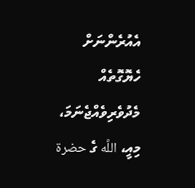އެއުރެންނަށް ހެޔޮގޮތެއް މެދުވެރިވެއްޖެނަމަ، މިއީ، اللَّه ގެ حضرة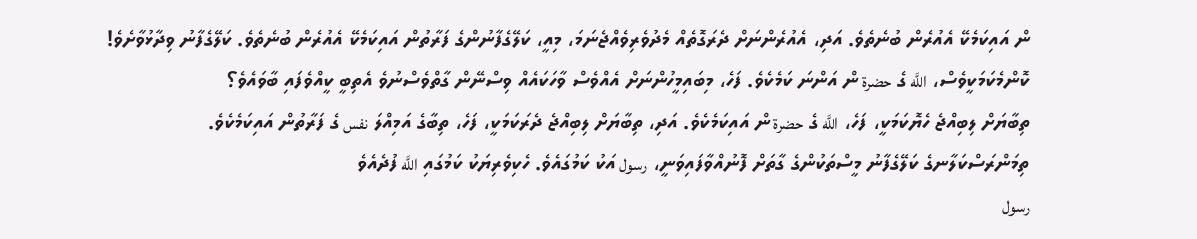ން އައިކަމެކޭ އެއުރެން ބުނެތެވެ. އަދި، އެއުރެންނަށް ދެރަގޮތެއް މެދުވެރިވެއްޖެނަމަ، މިއީ، ކަލޭގެފާނުންގެ ފަރާތުން އައިކަމެކޭ އެއުރެން ބުނެތެވެ. ކަލޭގެފާނު ވިދާޅުވާށެވެ! ކޮންމެކަމަކީވެސް، اللَّه ގެ حضرة ން އަންނަ ކަމެކެވެ. ފަހެ، މިބައިމީހުންނަށް އެއްވެސް ވާހަކައެއް ވިސްނޭން ގާތްވެސްނުވެ އެތިބީ ކީއްވެފައި ބާވައެވެ؟
ތިބާޔަށް ލިބިއްޖެ ހެޔޮކަމަކީ، ފަހެ، اللَّه ގެ حضرة ން އައިކަމެކެވެ. އަދި، ތިބާޔަށް ލިބިއްޖެ ދެރަކަމަކީ، ފަހެ، ތިބާގެ އަމިއްލަ نفس ގެ ފަރާތުން އައިކަމެކެވެ. ތިމަންރަސްކަލާނގެ ކަލޭގެފާނު މީސްތަކުންގެ ގާތަށް ފޮނުއްވާފައިވަނީ، رسول އަކު ކަމުގައެވެ. ހެކިވެރިޔަކު ކަމުގައި اللَّه ފުދެއެވެ
رسول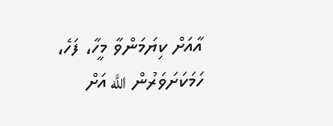އާއަށް ކިޔަމަންވާ މީހާ، ފަހެ، ހަމަކަށަވަރުން اللَّه އަށް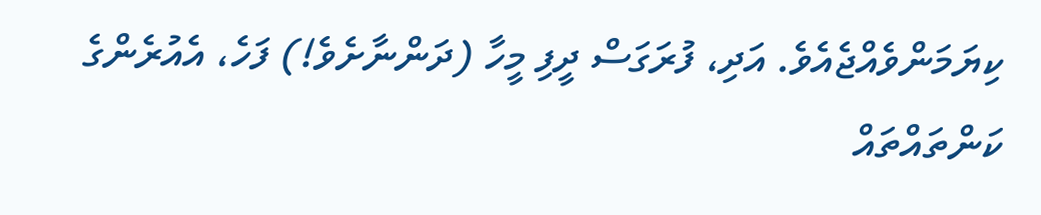ކިޔަމަންވެއްޖެއެވެ. އަދި، ފުރަގަސް ދީފި މީހާ (ދަންނާށެވެ!) ފަހެ، އެއުރެންގެ ކަންތައްތައް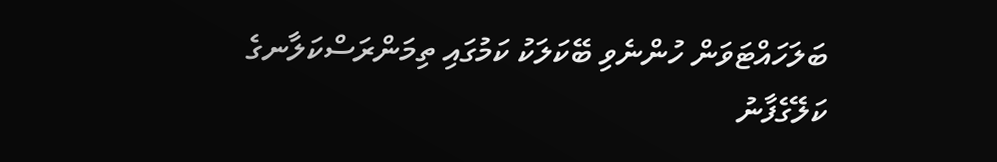ބަލަހައްޓަވަން ހުންނެވި ބޭކަލަކު ކަމުގައި ތިމަންރަސްކަލާނގެ ކަލޭގެފާނު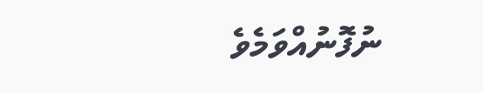ނުފޮނުއްވަމެވެ